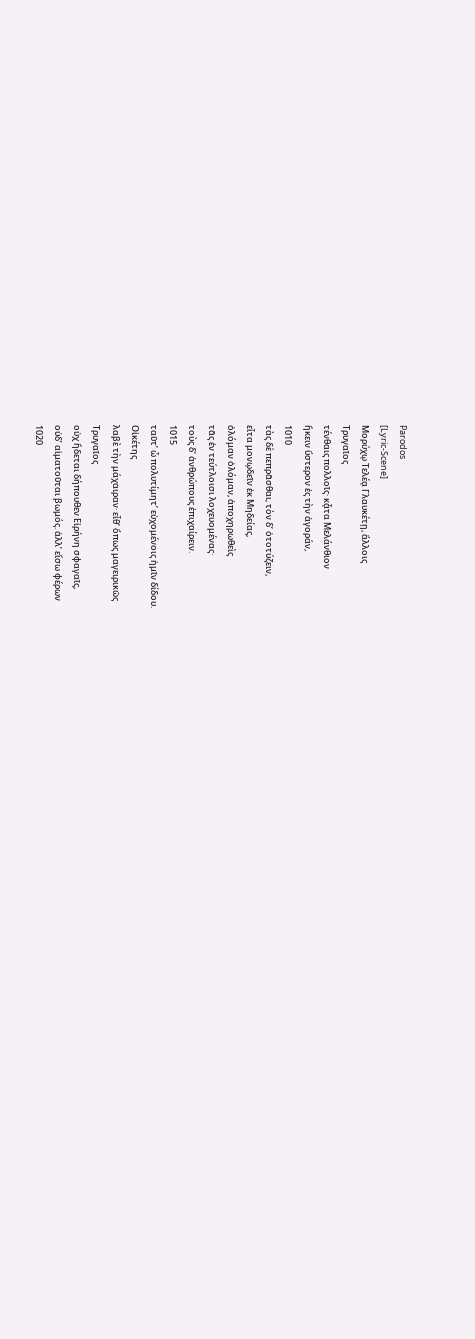Parodos
[Lyric-Scene]
Μορύχῳ Τελέᾳ Γλαυκέτῃ, ἄλλοις
Τρυγαῖος
τένθαις πολλοῖς· κᾆτα Μελάνθιον
ἥκειν ὕστερον ἐς τὴν ἀγοράν,
1010
τὰς δὲ πεπρᾶσθαι, τὸν δʼ ὀτοτύζειν,
εἶτα μονῳδεῖν ἐκ Μηδείας,
ὀλόμαν ὀλόμαν, ἀποχηρωθεὶς
τᾶς ἐν τεύτλοισι λοχευομένας·
τοὺς δʼ ἀνθρώπους ἐπιχαίρειν.
1015
ταῦτʼ ὦ πολυτίμητʼ εὐχομένοις ἡμῖν δίδου.
Οἰκέτης
λαβὲ τὴν μάχαιραν· εἶθʼ ὅπως μαγειρικῶς
Τρυγαῖος
οὐχ ἥδεται δήπουθεν Εἰρήνη σφαγαῖς,
οὐδʼ αἱματοῦται βωμός. ἀλλʼ εἴσω φέρων
1020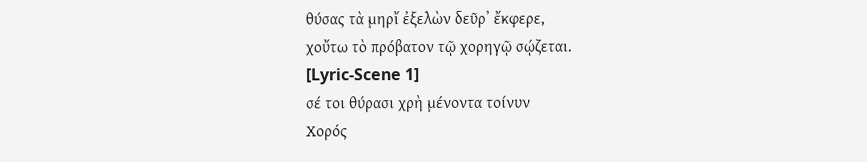θύσας τὰ μηρἴ ἐξελὼν δεῦρʼ ἔκφερε,
χοὔτω τὸ πρόβατον τῷ χορηγῷ σῴζεται.
[Lyric-Scene 1]
σέ τοι θύρασι χρὴ μένοντα τοίνυν
Χορός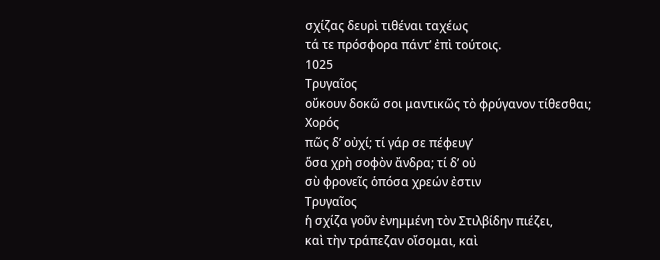σχίζας δευρὶ τιθέναι ταχέως
τά τε πρόσφορα πάντʼ ἐπὶ τούτοις.
1025
Τρυγαῖος
οὔκουν δοκῶ σοι μαντικῶς τὸ φρύγανον τίθεσθαι;
Χορός
πῶς δʼ οὐχί; τί γάρ σε πέφευγʼ
ὅσα χρὴ σοφὸν ἄνδρα; τί δʼ οὐ
σὺ φρονεῖς ὁπόσα χρεών ἐστιν
Τρυγαῖος
ἡ σχίζα γοῦν ἐνημμένη τὸν Στιλβίδην πιέζει,
καὶ τὴν τράπεζαν οἴσομαι, καὶ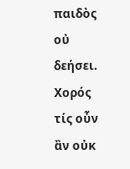παιδὸς οὐ δεήσει.
Χορός
τίς οὖν ἂν οὐκ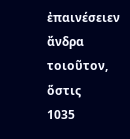ἐπαινέσειεν
ἄνδρα τοιοῦτον, ὅστις
1035